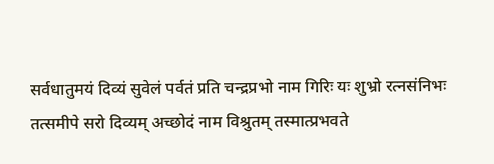सर्वधातुमयं दिव्यं सुवेलं पर्वतं प्रति चन्द्रप्रभो नाम गिरिः यः शुभ्रो रत्नसंनिभः
तत्समीपे सरो दिव्यम् अच्छोदं नाम विश्रुतम् तस्मात्प्रभवते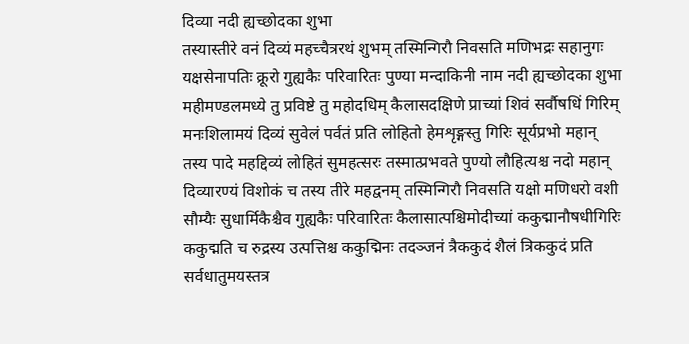दिव्या नदी ह्यच्छोदका शुभा
तस्यास्तीरे वनं दिव्यं महच्चैत्ररथं शुभम् तस्मिन्गिरौ निवसति मणिभद्रः सहानुगः
यक्षसेनापतिः क्रूरो गुह्यकैः परिवारितः पुण्या मन्दाकिनी नाम नदी ह्यच्छोदका शुभा
महीमण्डलमध्ये तु प्रविष्टे तु महोदधिम् कैलासदक्षिणे प्राच्यां शिवं सर्वौषधिं गिरिम्
मनःशिलामयं दिव्यं सुवेलं पर्वतं प्रति लोहितो हेमशृङ्गस्तु गिरिः सूर्यप्रभो महान्
तस्य पादे महद्दिव्यं लोहितं सुमहत्सरः तस्मात्प्रभवते पुण्यो लौहित्यश्च नदो महान्
दिव्यारण्यं विशोकं च तस्य तीरे महद्वनम् तस्मिन्गिरौ निवसति यक्षो मणिधरो वशी
सौम्यैः सुधार्मिकैश्चैव गुह्यकैः परिवारितः कैलासात्पश्चिमोदीच्यां ककुद्मानौषधीगिरिः
ककुद्मति च रुद्रस्य उत्पत्तिश्च ककुद्मिनः तदञ्जनं त्रैककुदं शैलं त्रिककुदं प्रति
सर्वधातुमयस्तत्र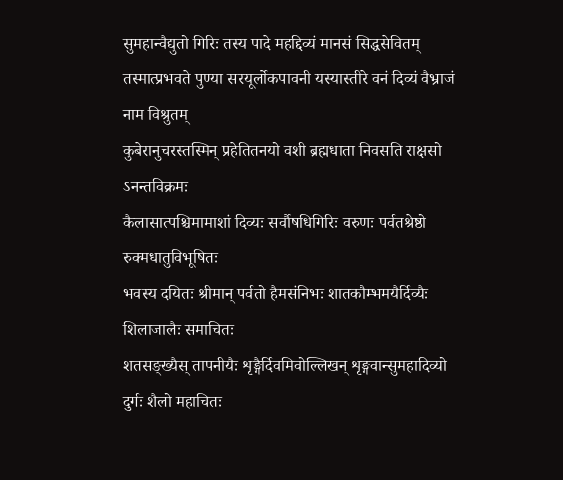सुमहान्वैद्युतो गिरिः तस्य पादे महद्दिव्यं मानसं सिद्धसेवितम्
तस्मात्प्रभवते पुण्या सरयूर्लोकपावनी यस्यास्तीरे वनं दिव्यं वैभ्राजं नाम विश्रुतम्
कुबेरानुचरस्तस्मिन् प्रहेतितनयो वशी ब्रह्मधाता निवसति राक्षसो ऽनन्तविक्रमः
कैलासात्पश्चिमामाशां दिव्यः सर्वौषधिगिरिः वरुणः पर्वतश्रेष्ठो रुक्मधातुविभूषितः
भवस्य दयितः श्रीमान् पर्वतो हैमसंनिभः शातकौम्भमयैर्दिव्यैः शिलाजालैः समाचितः
शतसङ्ख्यैस् तापनीयैः शृङ्गैर्दिवमिवोल्लिखन् शृङ्गवान्सुमहादिव्यो दुर्गः शैलो महाचितः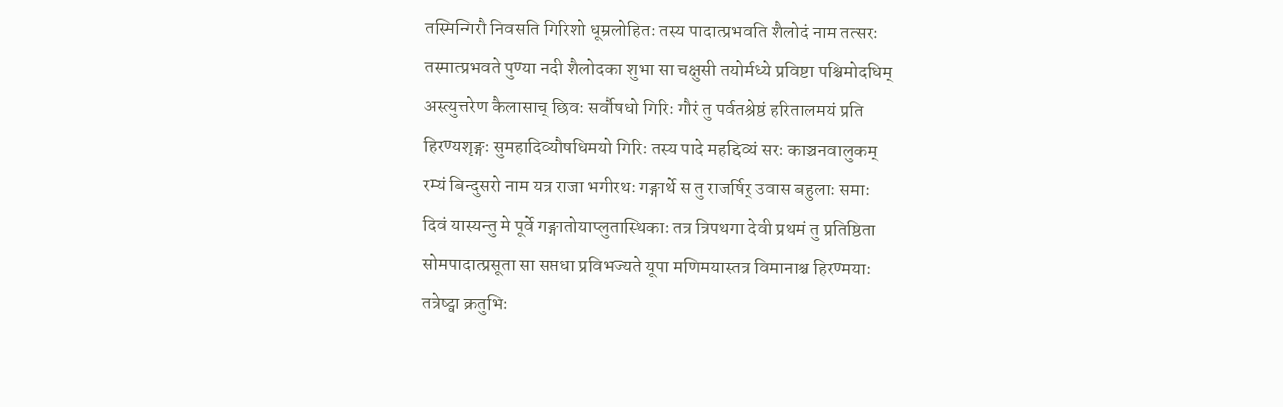तस्मिन्गिरौ निवसति गिरिशो धूम्रलोहितः तस्य पादात्प्रभवति शैलोदं नाम तत्सरः
तस्मात्प्रभवते पुण्या नदी शैलोदका शुभा सा चक्षुसी तयोर्मध्ये प्रविष्टा पश्चिमोदधिम्
अस्त्युत्तरेण कैलासाच् छिवः सर्वौषधो गिरिः गौरं तु पर्वतश्रेष्ठं हरितालमयं प्रति
हिरण्यशृङ्गः सुमहादिव्यौषधिमयो गिरिः तस्य पादे महद्दिव्यं सरः काञ्चनवालुकम्
रम्यं बिन्दुसरो नाम यत्र राजा भगीरथः गङ्गार्थे स तु राजर्षिर् उवास बहुलाः समाः
दिवं यास्यन्तु मे पूर्वे गङ्गातोयाप्लुतास्थिकाः तत्र त्रिपथगा देवी प्रथमं तु प्रतिष्ठिता
सोमपादात्प्रसूता सा सप्तधा प्रविभज्यते यूपा मणिमयास्तत्र विमानाश्च हिरण्मयाः
तत्रेष्ट्वा क्रतुभिः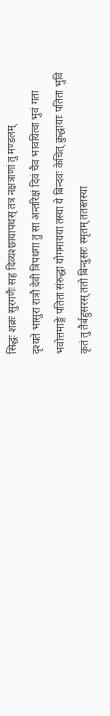सिद्धः शक्रः सुरगणैः सह दिव्यश्छायापथस् तत्र नक्षत्राणां तु मण्डलम्
दृश्यते भासुरा रात्रौ देवी त्रिपथगा तु सा अन्तरिक्षं दिवं चैव भावयित्वा भुवं गता
भवोत्तमाङ्गे पतिता संरुद्धा योगमायया तस्या ये बिन्दवः केचित् क्रुद्धायाः पतिता भुवि
कृतं तु तैर्बहुसरस् ततो बिन्दुसरः स्मृतम् ततस्तस्या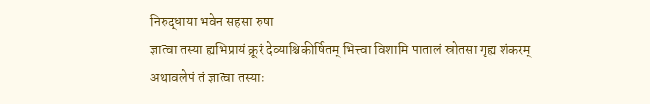निरुद्धाया भवेन सहसा रुषा
ज्ञात्वा तस्या ह्यभिप्रायं क्रूरं देव्याश्चिकीर्षितम् भित्त्वा विशामि पातालं स्रोतसा गृह्य शंकरम्
अथावलेपं तं ज्ञात्वा तस्याः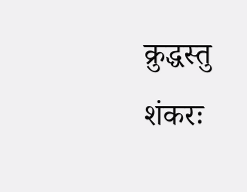क्रुद्धस्तु शंकरः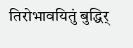तिरोभावयितुं बुद्धिर्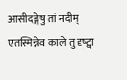आसीदङ्गेषु तां नदीम्
एतस्मिन्नेव काले तु दृष्ट्वा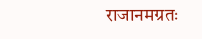राजानमग्रतः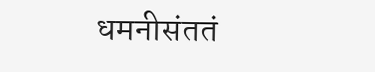धमनीसंततं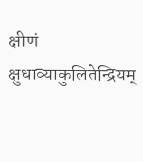क्षीणं क्षुधाव्याकुलितेन्द्रियम्